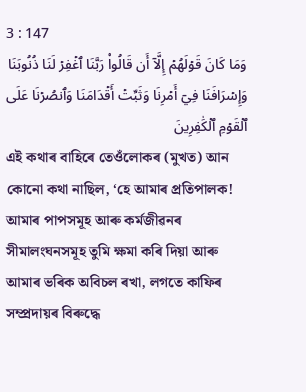3 : 147
وَمَا كَانَ قَوۡلَهُمۡ إِلَّآ أَن قَالُواْ رَبَّنَا ٱغۡفِرۡ لَنَا ذُنُوبَنَا وَإِسۡرَافَنَا فِيٓ أَمۡرِنَا وَثَبِّتۡ أَقۡدَامَنَا وَٱنصُرۡنَا عَلَى ٱلۡقَوۡمِ ٱلۡكَٰفِرِينَ
এই কথাৰ বাহিৰে তেওঁলোকৰ (মুখত) আন কোনো কথা নাছিল, ‘হে আমাৰ প্ৰতিপালক! আমাৰ পাপসমূহ আৰু কৰ্মজীৱনৰ সীমালংঘনসমূহ তুমি ক্ষমা কৰি দিয়া আৰু আমাৰ ভৰিক অবিচল ৰখা, লগতে কাফিৰ সম্প্ৰদায়ৰ বিৰুদ্ধে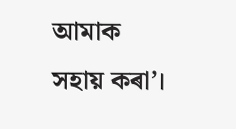আমাক সহায় কৰা’।